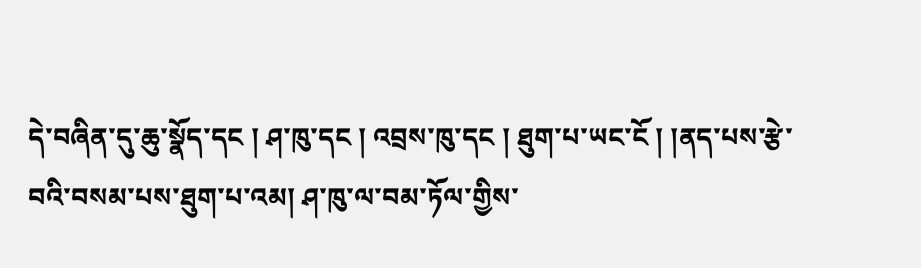དེ་བཞིན་དུ་ཆུ་སྣོད་དང ། ཤ་ཁུ་དང ། འབྲས་ཁུ་དང ། ཐུག་པ་ཡང་ངོ ། །ནད་པས་རྩེ་བའི་བསམ་པས་ཐུག་པ་འམ། ཤ་ཁུ་ལ་བམ་ཏོལ་གྱིས་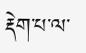རྡེག་པ་ལ་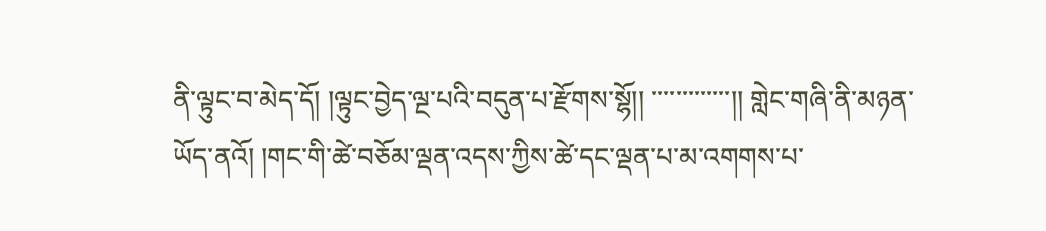ནི་ལྟུང་བ་མེད་དོ། །ལྟུང་བྱེད་ལྔ་པའི་བདུན་པ་རྫོགས་སྷོ།། ་་་་་་་་་་་་་།། གླེང་གཞི་ནི་མཉན་ཡོད་ནའོ། །གང་གི་ཚེ་བཅོམ་ལྡན་འདས་ཀྱིས་ཚེ་དང་ལྡན་པ་མ་འགགས་པ་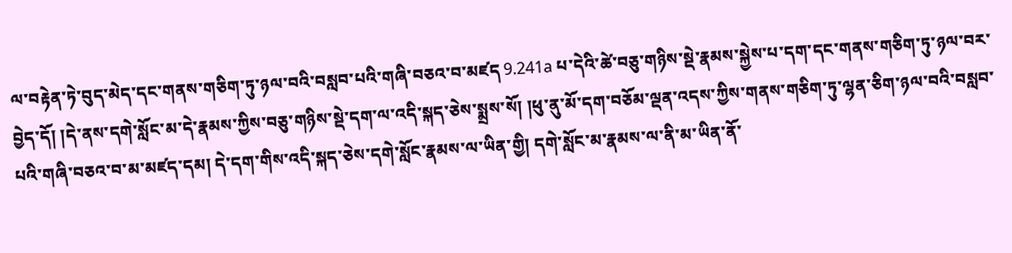ལ་བརྟེན་ཏེ་བུད་མེད་དང་གནས་གཅིག་ཏུ་ཉལ་བའི་བསླབ་པའི་གཞི་བཅའ་བ་མཛད 9.241a པ་དེའི་ཚེ་བཅུ་གཉིས་སྡེ་རྣམས་སྐྱེས་པ་དག་དང་གནས་གཅིག་ཏུ་ཉལ་བར་བྱེད་དོ། །དེ་ནས་དགེ་སློང་མ་དེ་རྣམས་ཀྱིས་བཅུ་གཉིས་སྡེ་དག་ལ་འདི་སྐད་ཅེས་སྨྲས་སོ། །ཕུ་ནུ་མོ་དག་བཅོམ་ལྡན་འདས་ཀྱིས་གནས་གཅིག་ཏུ་ལྷན་ཅིག་ཉལ་བའི་བསླབ་པའི་གཞི་བཅའ་བ་མ་མཛད་དམ། དེ་དག་གིས་འདི་སྐད་ཅེས་དགེ་སློང་རྣམས་ལ་ཡིན་གྱི། དགེ་སློང་མ་རྣམས་ལ་ནི་མ་ཡིན་ནོ་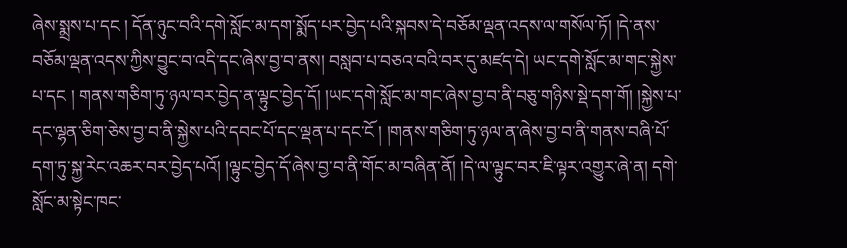ཞེས་སྨྲས་པ་དང ། དོན་ཉུང་བའི་དགེ་སློང་མ་དག་སྨོད་པར་བྱེད་པའི་སྐབས་དེ་བཅོམ་ལྡན་འདས་ལ་གསོལ་ཏོ། །དེ་ནས་བཅོམ་ལྡན་འདས་ཀྱིས་བྱུང་བ་འདི་དང་ཞེས་བྱ་བ་ནས། བསླབ་པ་བཅའ་བའི་བར་དུ་མཛད་དེ། ཡང་དགེ་སློང་མ་གང་སྐྱེས་པ་དང ། གནས་གཅིག་ཏུ་ཉལ་བར་བྱེད་ན་ལྟུང་བྱེད་དོ། །ཡང་དགེ་སློང་མ་གང་ཞེས་བྱ་བ་ནི་བཅུ་གཉིས་སྡེ་དག་གོ། །སྐྱེས་པ་དང་ལྷན་ཅིག་ཅེས་བྱ་བ་ནི་སྐྱེས་པའི་དབང་པོ་དང་ལྡན་པ་དང་ངོ ། །གནས་གཅིག་ཏུ་ཉལ་ན་ཞེས་བྱ་བ་ནི་གནས་བཞི་པོ་དག་ཏུ་སྐྱ་རེང་འཆར་བར་བྱེད་པའོ། །ལྟུང་བྱེད་དོ་ཞེས་བྱ་བ་ནི་གོང་མ་བཞིན་ནོ། །དེ་ལ་ལྟུང་བར་ཇི་ལྟར་འགྱུར་ཞེ་ན། དགེ་སློང་མ་སྟེང་ཁང་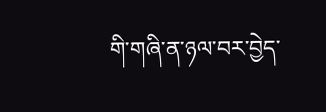གི་གཞི་ན་ཉལ་བར་བྱེད་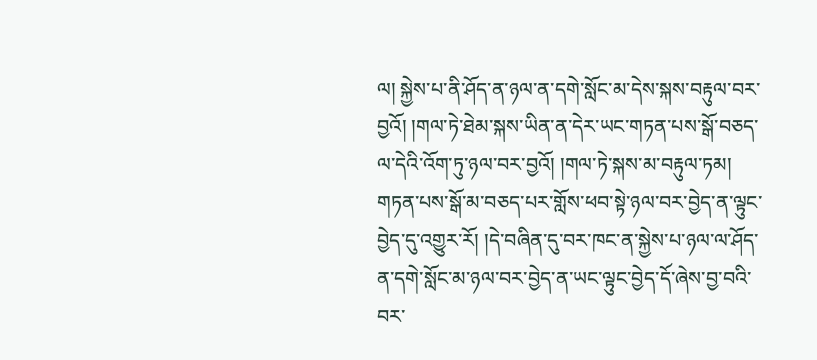ལ། སྐྱེས་པ་ནི་ཤོད་ན་ཉལ་ན་དགེ་སློང་མ་དེས་སྐས་བརྟུལ་བར་བྱའོ། །གལ་ཏེ་ཐེམ་སྐས་ཡིན་ན་དེར་ཡང་གཏན་པས་སྒོ་བཅད་ལ་དེའི་འོག་ཏུ་ཉལ་བར་བྱའོ། །གལ་ཏེ་སྐས་མ་བརྟུལ་ཏམ། གཏན་པས་སྒོ་མ་བཅད་པར་གློས་ཕབ་སྟེ་ཉལ་བར་བྱེད་ན་ལྟུང་བྱེད་དུ་འགྱུར་རོ། །དེ་བཞིན་དུ་བར་ཁང་ན་སྐྱེས་པ་ཉལ་ལ་ཤོད་ན་དགེ་སློང་མ་ཉལ་བར་བྱེད་ན་ཡང་ལྟུང་བྱེད་དོ་ཞེས་བྱ་བའི་བར་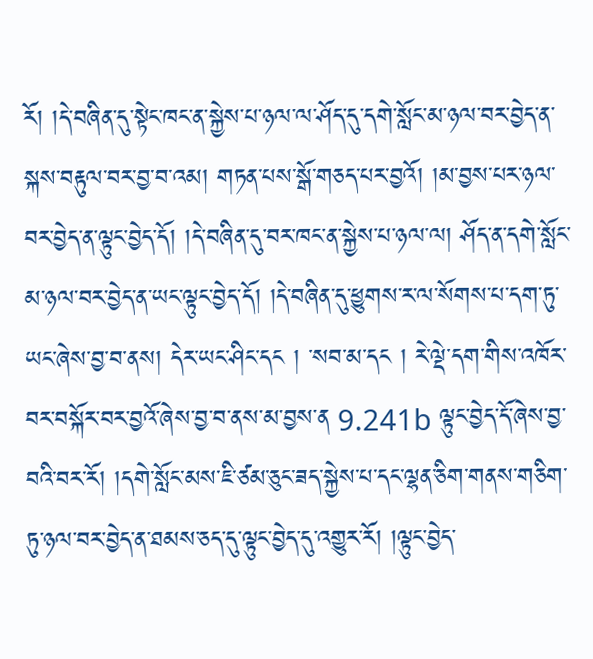རོ། །དེ་བཞིན་དུ་སྟེང་ཁང་ན་སྐྱེས་པ་ཉལ་ལ་ཤོད་དུ་དགེ་སློང་མ་ཉལ་བར་བྱེད་ན་སྐས་བརྟུལ་བར་བྱ་བ་འམ། གཏན་པས་སྒོ་གཅད་པར་བྱའོ། །མ་བྱས་པར་ཉལ་བར་བྱེད་ན་ལྟུང་བྱེད་དོ། །དེ་བཞིན་དུ་བར་ཁང་ན་སྐྱེས་པ་ཉལ་ལ། ཤོད་ན་དགེ་སློང་མ་ཉལ་བར་བྱེད་ན་ཡང་ལྟུང་བྱེད་དོ། །དེ་བཞིན་དུ་ཕྱུགས་ར་ལ་སོགས་པ་དག་ཏུ་ཡང་ཞེས་བྱ་བ་ནས། དེར་ཡང་ཤིང་དང ། ་སབ་མ་དང ། རེ་ལྡེ་དག་གིས་འཁོར་བར་བསྐོར་བར་བྱའོ་ཞེས་བྱ་བ་ནས་མ་བྱས་ན 9.241b ལྟུང་བྱེད་དོ་ཞེས་བྱ་བའི་བར་རོ། །དགེ་སློང་མས་ཇི་ཙམ་ཅུང་ཟད་སྐྱེས་པ་དང་ལྷན་ཅིག་གནས་གཅིག་ཏུ་ཉལ་བར་བྱེད་ན་ཐམས་ཅད་དུ་ལྟུང་བྱེད་དུ་འགྱུར་རོ། །ལྟུང་བྱེད་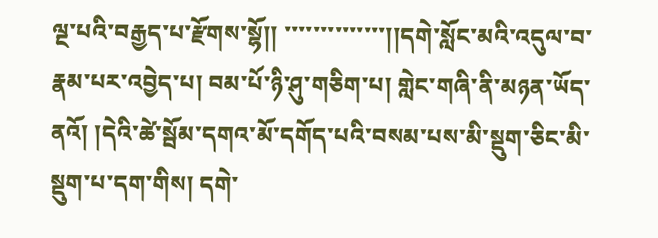ལྔ་པའི་བརྒྱད་པ་རྫོགས་སྷོ།། ་་་་་་་་་་་་་་།།དགེ་སློང་མའི་འདུལ་བ་རྣམ་པར་འབྱེད་པ། བམ་པོ་ཉི་ཤུ་གཅིག་པ། གླེང་གཞི་ནི་མཉན་ཡོད་ནའོ། །དེའི་ཚེ་སྦོམ་དགའ་མོ་དགོད་པའི་བསམ་པས་མི་སྡུག་ཅིང་མི་སྡུག་པ་དག་གིས། དགེ་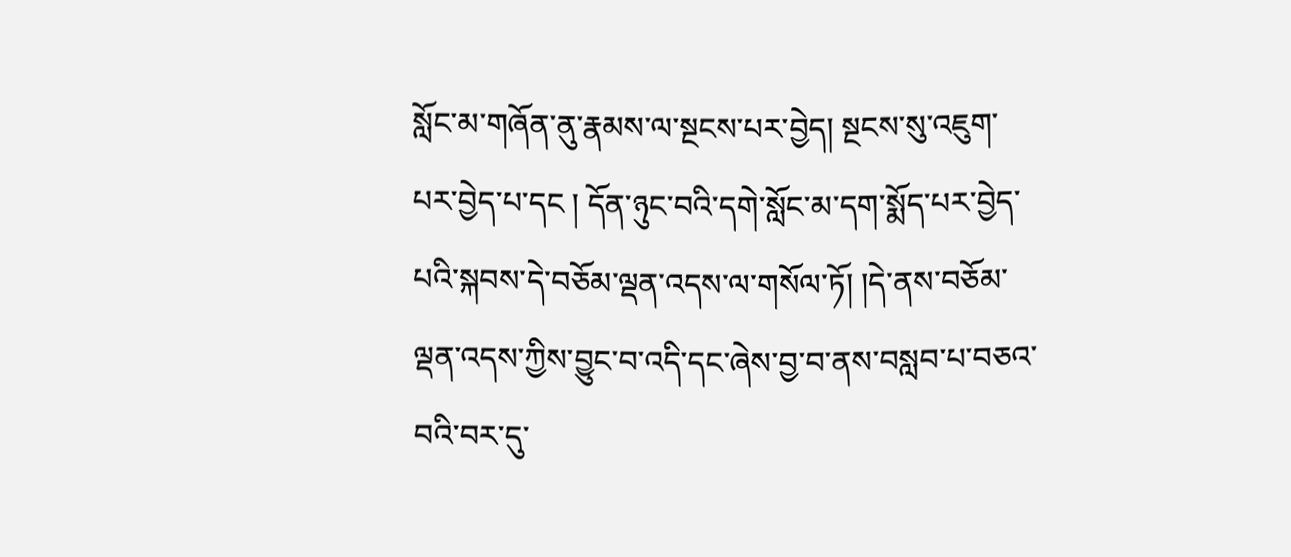སློང་མ་གཞོན་ནུ་རྣམས་ལ་སྔངས་པར་བྱེད། སྔངས་སུ་འཇུག་པར་བྱེད་པ་དང ། དོན་ཉུང་བའི་དགེ་སློང་མ་དག་སྨོད་པར་བྱེད་པའི་སྐབས་དེ་བཅོམ་ལྡན་འདས་ལ་གསོལ་ཏོ། །དེ་ནས་བཅོམ་ལྡན་འདས་ཀྱིས་བྱུང་བ་འདི་དང་ཞེས་བྱ་བ་ནས་བསླབ་པ་བཅའ་བའི་བར་དུ་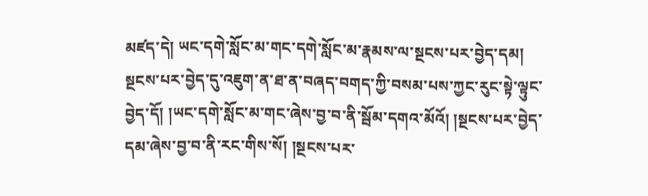མཛད་དེ། ཡང་དགེ་སློང་མ་གང་དགེ་སློང་མ་རྣམས་ལ་སྔངས་པར་བྱེད་དམ། སྔངས་པར་བྱེད་དུ་འཇུག་ན་ཐ་ན་བཞད་བགད་ཀྱི་བསམ་པས་ཀྱང་རུང་སྟེ་ལྟུང་བྱེད་དོ། །ཡང་དགེ་སློང་མ་གང་ཞེས་བྱ་བ་ནི་སྦོམ་དགའ་མོའོ། །སྔངས་པར་བྱེད་དམ་ཞེས་བྱ་བ་ནི་རང་གིས་སོ། །སྔངས་པར་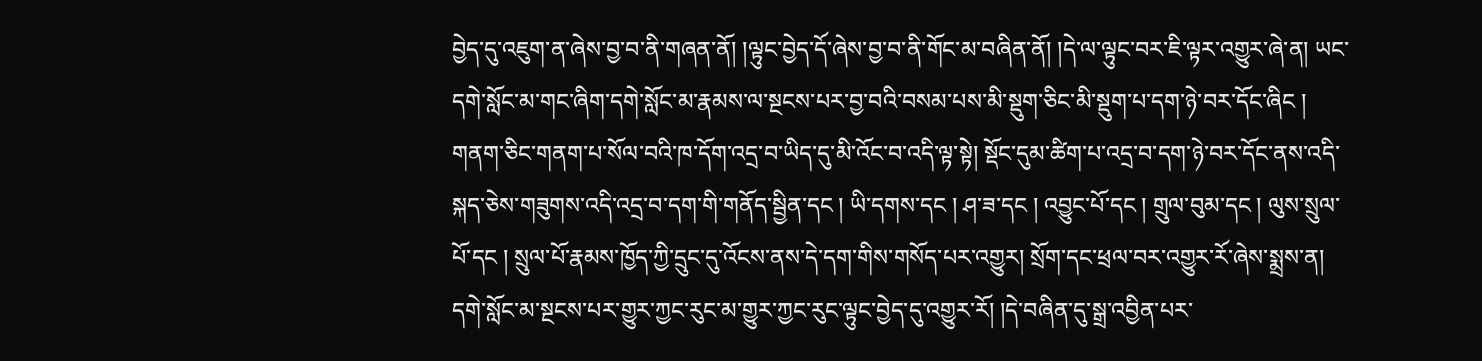བྱེད་དུ་འཇུག་ན་ཞེས་བྱ་བ་ནི་གཞན་ནོ། །ལྟུང་བྱེད་དོ་ཞེས་བྱ་བ་ནི་གོང་མ་བཞིན་ནོ། །དེ་ལ་ལྟུང་བར་ཇི་ལྟར་འགྱུར་ཞེ་ན། ཡང་དགེ་སློང་མ་གང་ཞིག་དགེ་སློང་མ་རྣམས་ལ་སྔངས་པར་བྱ་བའི་བསམ་པས་མི་སྡུག་ཅིང་མི་སྡུག་པ་དག་ཉེ་བར་དོང་ཞིང ། གནག་ཅིང་གནག་པ་སོལ་བའི་ཁ་དོག་འདྲ་བ་ཡིད་དུ་མི་འོང་བ་འདི་ལྟ་སྟེ། སྡོང་དུམ་ཚིག་པ་འདྲ་བ་དག་ཉེ་བར་དོང་ནས་འདི་སྐད་ཅེས་གཟུགས་འདི་འདྲ་བ་དག་གི་གནོད་སྦྱིན་དང ། ཡི་དགས་དང ། ཤ་ཟ་དང ། འབྱུང་པོ་དང ། གྲུལ་བུམ་དང ། ལུས་སྲུལ་པོ་དང ། སྲུལ་པོ་རྣམས་ཁྱོད་ཀྱི་དྲུང་དུ་འོངས་ནས་དེ་དག་གིས་གསོད་པར་འགྱུར། སྲོག་དང་ཕྲལ་བར་འགྱུར་རོ་ཞེས་སྨྲས་ན། དགེ་སློང་མ་སྔངས་པར་གྱུར་ཀྱང་རུང་མ་གྱུར་ཀྱང་རུང་ལྟུང་བྱེད་དུ་འགྱུར་རོ། །དེ་བཞིན་དུ་སྒྲ་འབྱིན་པར་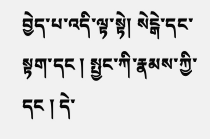བྱེད་པ་འདི་ལྟ་སྟེ། སེངྒེ་དང་སྟག་དང ། སྤྱང་ཀི་རྣམས་ཀྱི་དང ། དེ་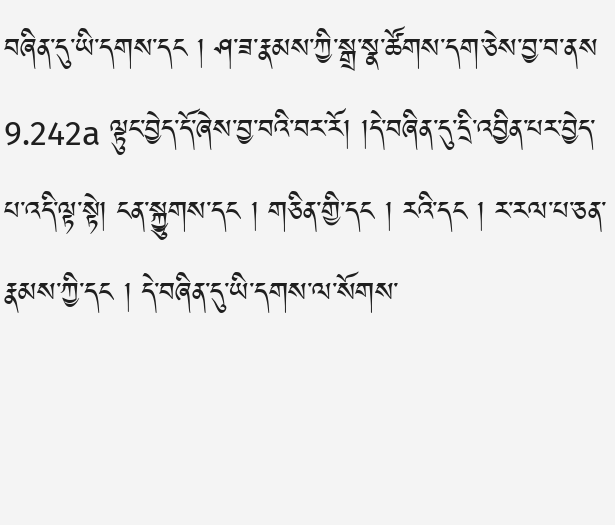བཞིན་དུ་ཡི་དགས་དང ། ཤ་ཟ་རྣམས་ཀྱི་སྒྲ་སྣ་ཚོགས་དག་ཅེས་བྱ་བ་ནས 9.242a ལྟུང་བྱེད་དོ་ཞེས་བྱ་བའི་བར་རོ། །དེ་བཞིན་དུ་དྲི་འབྱིན་པར་བྱེད་པ་འདི་ལྟ་སྟེ། ངན་སྐྱུགས་དང ། གཅིན་གྱི་དང ། རའི་དང ། ར་རལ་པ་ཅན་རྣམས་ཀྱི་དང ། དེ་བཞིན་དུ་ཡི་དགས་ལ་སོགས་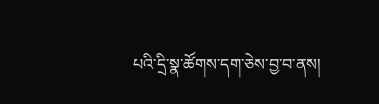པའི་དྲི་སྣ་ཚོགས་དག་ཅེས་བྱ་བ་ནས།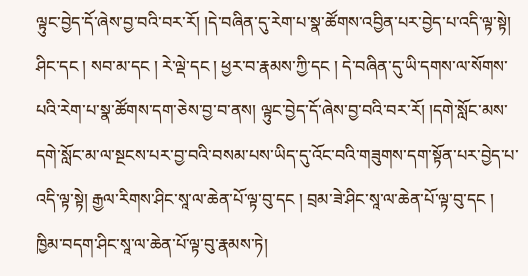ལྟུང་བྱེད་དོ་ཞེས་བྱ་བའི་བར་རོ། །དེ་བཞིན་དུ་རེག་པ་སྣ་ཚོགས་འབྱིན་པར་བྱེད་པ་འདི་ལྟ་སྟེ། ཤིང་དང ། སབ་མ་དང ། རེ་ལྡེ་དང ། ཕྱར་བ་རྣམས་ཀྱི་དང ། དེ་བཞིན་དུ་ཡི་དགས་ལ་སོགས་པའི་རེག་པ་སྣ་ཚོགས་དག་ཅེས་བྱ་བ་ནས། ལྟུང་བྱེད་དོ་ཞེས་བྱ་བའི་བར་རོ། །དགེ་སློང་མས་དགེ་སློང་མ་ལ་སྔངས་པར་བྱ་བའི་བསམ་པས་ཡིད་དུ་འོང་བའི་གཟུགས་དག་སྟོན་པར་བྱེད་པ་འདི་ལྟ་སྟེ། རྒྱལ་རིགས་ཤིང་སཱ་ལ་ཆེན་པོ་ལྟ་བུ་དང ། བྲམ་ཟེ་ཤིང་སཱ་ལ་ཆེན་པོ་ལྟ་བུ་དང ། ཁྱིམ་བདག་ཤིང་སཱ་ལ་ཆེན་པོ་ལྟ་བུ་རྣམས་ཏེ།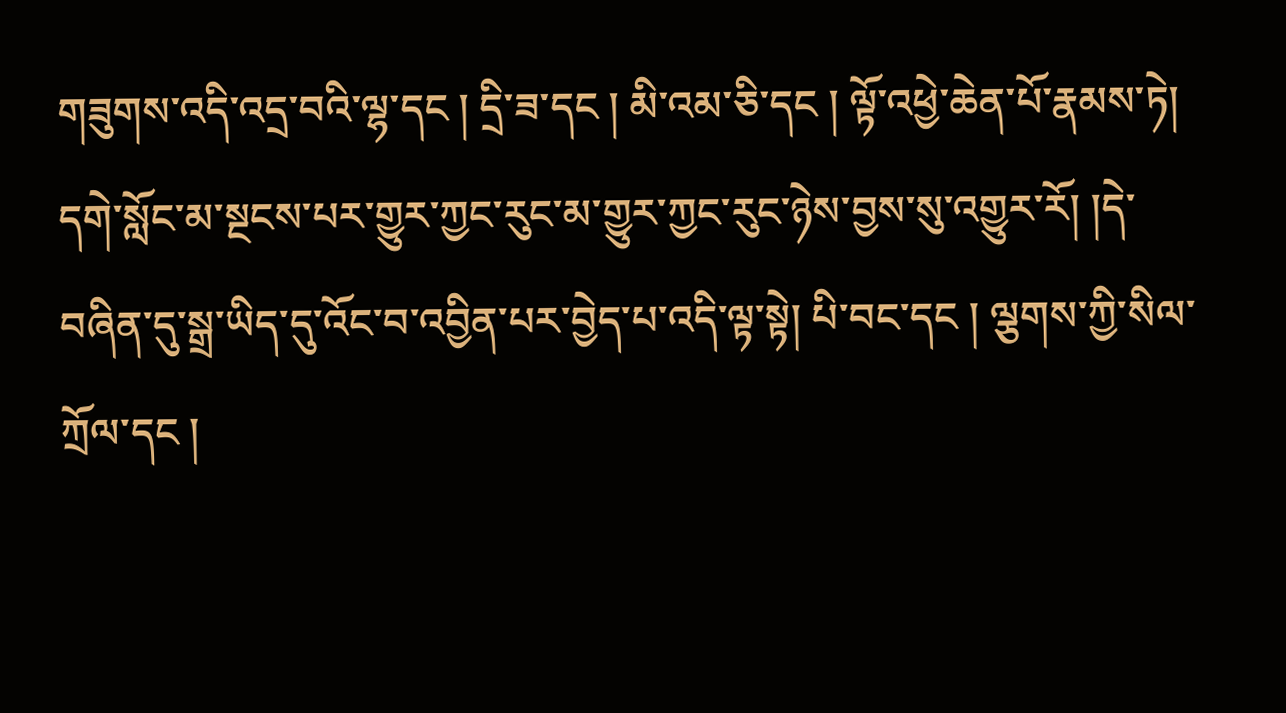གཟུགས་འདི་འདྲ་བའི་ལྷ་དང ། དྲི་ཟ་དང ། མི་འམ་ཅི་དང ། ལྟོ་འཕྱེ་ཆེན་པོ་རྣམས་ཏེ། དགེ་སློང་མ་སྔངས་པར་གྱུར་ཀྱང་རུང་མ་གྱུར་ཀྱང་རུང་ཉེས་བྱས་སུ་འགྱུར་རོ། །དེ་བཞིན་དུ་སྒྲ་ཡིད་དུ་འོང་བ་འབྱིན་པར་བྱེད་པ་འདི་ལྟ་སྟེ། པི་བང་དང ། ལྕགས་ཀྱི་སིལ་ཀྲོལ་དང །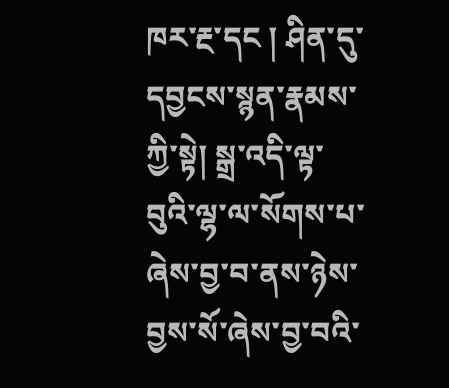ཁར་རྔ་དང ། ཤིན་དུ་དབྱངས་སྙན་རྣམས་ཀྱི་སྟེ། སྒྲ་འདི་ལྟ་བུའི་ལྷ་ལ་སོགས་པ་ཞེས་བྱ་བ་ནས་ཉེས་བྱས་སོ་ཞེས་བྱ་བའི་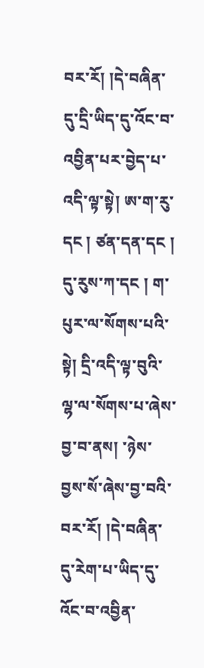བར་རོ། །དེ་བཞིན་དུ་དྲི་ཡིད་དུ་འོང་བ་འབྱིན་པར་བྱེད་པ་འདི་ལྟ་སྟེ། ཨ་ག་རུ་དང ། ཙན་དན་དང ། དུ་རུས་ཀ་དང ། ག་པུར་ལ་སོགས་པའི་སྟེ། དྲི་འདི་ལྟ་བུའི་ལྷ་ལ་སོགས་པ་ཞེས་བྱ་བ་ནས། ་ཉེས་བྱས་སོ་ཞེས་བྱ་བའི་བར་རོ། །དེ་བཞིན་དུ་རེག་པ་ཡིད་དུ་འོང་བ་འབྱིན་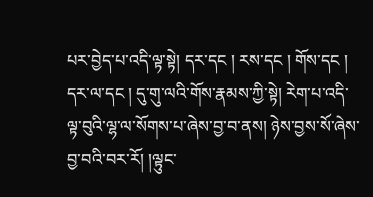པར་བྱེད་པ་འདི་ལྟ་སྟེ། དར་དང ། རས་དང ། གོས་དང ། དར་ལ་དང ། དུ་གུ་ལའི་གོས་རྣམས་ཀྱི་སྟེ། རེག་པ་འདི་ལྟ་བུའི་ལྷ་ལ་སོགས་པ་ཞེས་བྱ་བ་ནས། ཉེས་བྱས་སོ་ཞེས་བྱ་བའི་བར་རོ། །ལྟུང་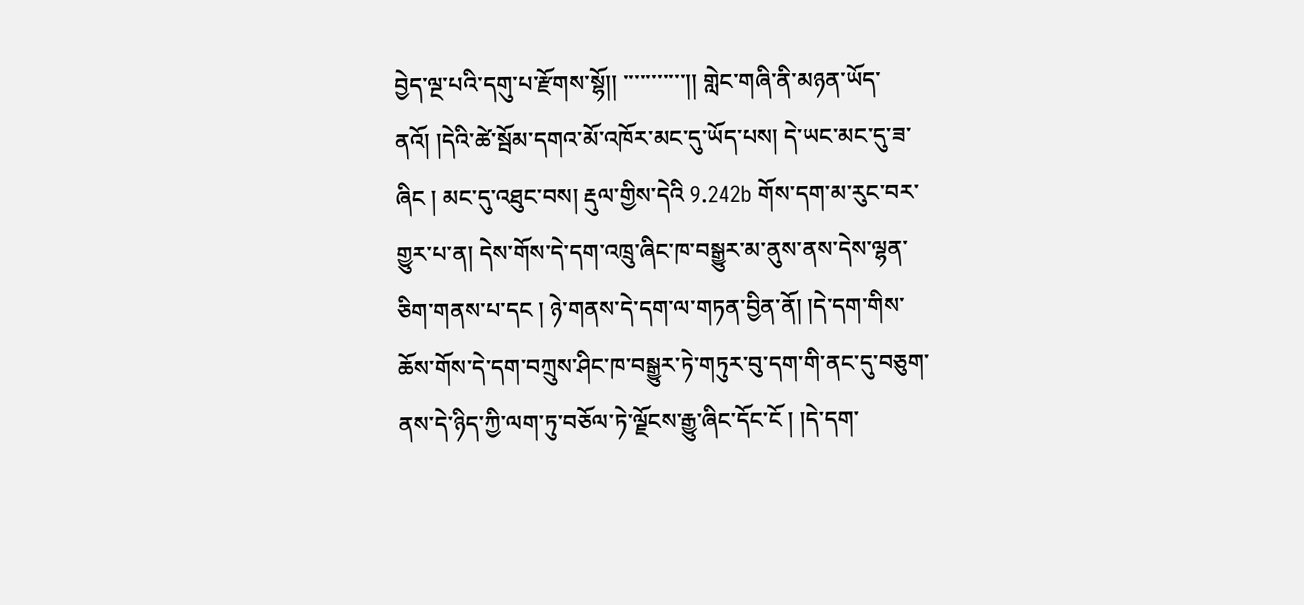བྱེད་ལྔ་པའི་དགུ་པ་རྫོགས་སྷོ།། ་་་་་་་་་་་།། གླེང་གཞི་ནི་མཉན་ཡོད་ནའོ། །དེའི་ཚེ་སྦོམ་དགའ་མོ་འཁོར་མང་དུ་ཡོད་པས། དེ་ཡང་མང་དུ་ཟ་ཞིང ། མང་དུ་འཐུང་བས། རྡུལ་གྱིས་དེའི 9.242b གོས་དག་མ་རུང་བར་གྱུར་པ་ན། དེས་གོས་དེ་དག་འཁྲུ་ཞིང་ཁ་བསྒྱུར་མ་ནུས་ནས་དེས་ལྷན་ཅིག་གནས་པ་དང ། ཉེ་གནས་དེ་དག་ལ་གཏན་བྱིན་ནོ། །དེ་དག་གིས་ཆོས་གོས་དེ་དག་བཀྲུས་ཤིང་ཁ་བསྒྱུར་ཏེ་གཏུར་བུ་དག་གི་ནང་དུ་བཅུག་ནས་དེ་ཉིད་ཀྱི་ལག་ཏུ་བཅོལ་ཏེ་ལྗོངས་རྒྱུ་ཞིང་དོང་ངོ ། །དེ་དག་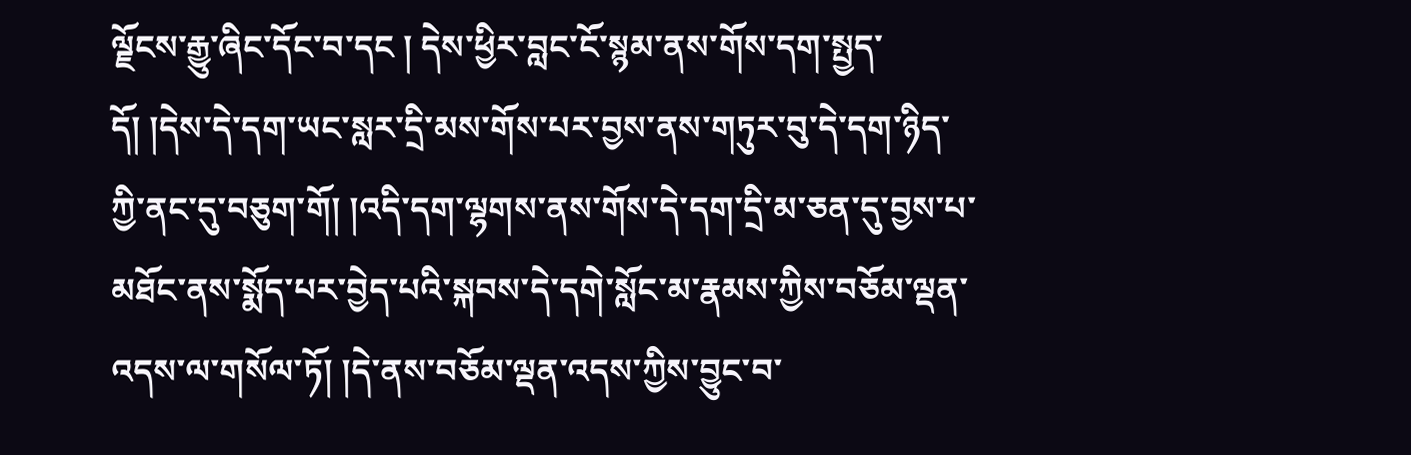ལྗོངས་རྒྱུ་ཞིང་དོང་བ་དང ། དེས་ཕྱིར་བླང་ངོ་སྙམ་ནས་གོས་དག་སྤྱད་དོ། །དེས་དེ་དག་ཡང་སླར་དྲི་མས་གོས་པར་བྱས་ནས་གཏུར་བུ་དེ་དག་ཉིད་ཀྱི་ནང་དུ་བཅུག་གོ། །འདི་དག་ལྷགས་ནས་གོས་དེ་དག་དྲི་མ་ཅན་དུ་བྱས་པ་མཐོང་ནས་སྨོད་པར་བྱེད་པའི་སྐབས་དེ་དགེ་སློང་མ་རྣམས་ཀྱིས་བཅོམ་ལྡན་འདས་ལ་གསོལ་ཏོ། །དེ་ནས་བཅོམ་ལྡན་འདས་ཀྱིས་བྱུང་བ་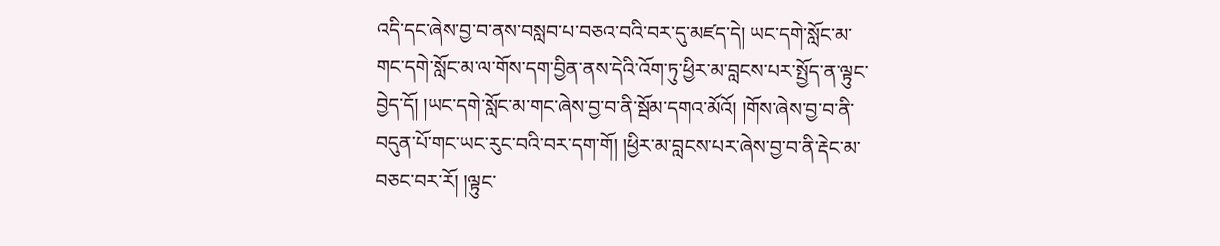འདི་དང་ཞེས་བྱ་བ་ནས་བསླབ་པ་བཅའ་བའི་བར་དུ་མཛད་དེ། ཡང་དགེ་སློང་མ་གང་དགེ་སློང་མ་ལ་གོས་དག་བྱིན་ནས་དེའི་འོག་ཏུ་ཕྱིར་མ་བླངས་པར་སྤྱོད་ན་ལྟུང་བྱེད་དོ། །ཡང་དགེ་སློང་མ་གང་ཞེས་བྱ་བ་ནི་སྦོམ་དགའ་མོའོ། །གོས་ཞེས་བྱ་བ་ནི་བདུན་པོ་གང་ཡང་རུང་བའི་བར་དག་གོ། །ཕྱིར་མ་བླངས་པར་ཞེས་བྱ་བ་ནི་རྡེང་མ་བཅང་བར་རོ། །ལྟུང་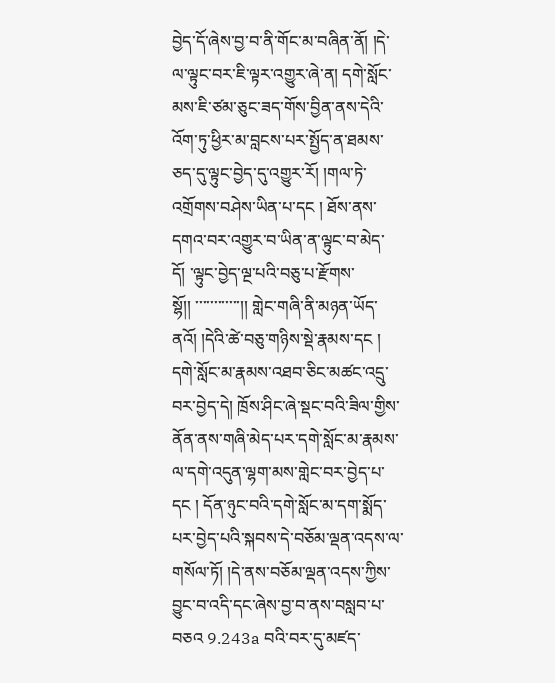བྱེད་དོ་ཞེས་བྱ་བ་ནི་གོང་མ་བཞིན་ནོ། །དེ་ལ་ལྟུང་བར་ཇི་ལྟར་འགྱུར་ཞེ་ན། དགེ་སློང་མས་ཇི་ཙམ་ཅུང་ཟད་གོས་བྱིན་ནས་དེའི་འོག་ཏུ་ཕྱིར་མ་བླངས་པར་སྤྱོད་ན་ཐམས་ཅད་དུ་ལྟུང་བྱེད་དུ་འགྱུར་རོ། །གལ་ཏེ་འགྲོགས་བཤེས་ཡིན་པ་དང ། ཐོས་ནས་དགའ་བར་འགྱུར་བ་ཡིན་ན་ལྟུང་བ་མེད་དོ། ་ལྟུང་བྱེད་ལྔ་པའི་བཅུ་པ་རྫོགས་སྷོ།། ་་་་་་་་་་་་།། གླེང་གཞི་ནི་མཉན་ཡོད་ནའོ། །དེའི་ཚེ་བཅུ་གཉིས་སྡེ་རྣམས་དང ། དགེ་སློང་མ་རྣམས་འཐབ་ཅིང་མཚང་འདྲུ་བར་བྱེད་དེ། ཁྲོས་ཤིང་ཞེ་སྡང་བའི་ཟིལ་གྱིས་ནོན་ནས་གཞི་མེད་པར་དགེ་སློང་མ་རྣམས་ལ་དགེ་འདུན་ལྷག་མས་གླེང་བར་བྱེད་པ་དང ། དོན་ཉུང་བའི་དགེ་སློང་མ་དག་སྨོད་པར་བྱེད་པའི་སྐབས་དེ་བཅོམ་ལྡན་འདས་ལ་གསོལ་ཏོ། །དེ་ནས་བཅོམ་ལྡན་འདས་ཀྱིས་བྱུང་བ་འདི་དང་ཞེས་བྱ་བ་ནས་བསླབ་པ་བཅའ 9.243a བའི་བར་དུ་མཛད་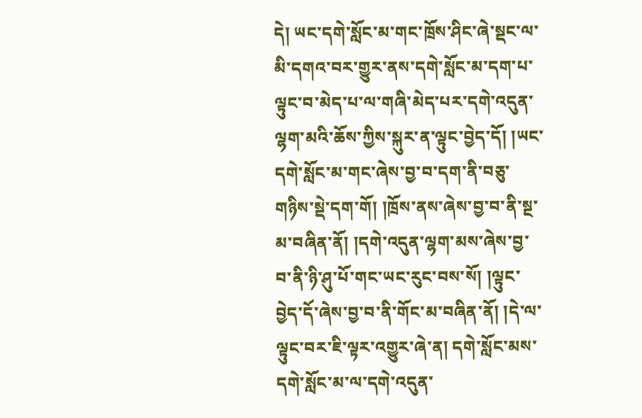དེ། ཡང་དགེ་སློང་མ་གང་ཁྲོས་ཤིང་ཞེ་སྡང་ལ་མི་དགའ་བར་གྱུར་ནས་དགེ་སློང་མ་དག་པ་ལྟུང་བ་མེད་པ་ལ་གཞི་མེད་པར་དགེ་འདུན་ལྷག་མའི་ཆོས་ཀྱིས་སྐུར་ན་ལྟུང་བྱེད་དོ། །ཡང་དགེ་སློང་མ་གང་ཞེས་བྱ་བ་དག་ནི་བཅུ་གཉིས་སྡེ་དག་གོ། །ཁྲོས་ནས་ཞེས་བྱ་བ་ནི་སྔ་མ་བཞིན་ནོ། །དགེ་འདུན་ལྷག་མས་ཞེས་བྱ་བ་ནི་ཉི་ཤུ་པོ་གང་ཡང་རུང་བས་སོ། །ལྟུང་བྱེད་དོ་ཞེས་བྱ་བ་ནི་གོང་མ་བཞིན་ནོ། །དེ་ལ་ལྟུང་བར་ཇི་ལྟར་འགྱུར་ཞེ་ན། དགེ་སློང་མས་དགེ་སློང་མ་ལ་དགེ་འདུན་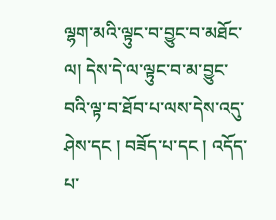ལྷག་མའི་ལྟུང་བ་བྱུང་བ་མཐོང་ལ། དེས་དེ་ལ་ལྟུང་བ་མ་བྱུང་བའི་ལྟ་བ་ཐོབ་པ་ལས་དེས་འདུ་ཤེས་དང ། བཟོད་པ་དང ། འདོད་པ་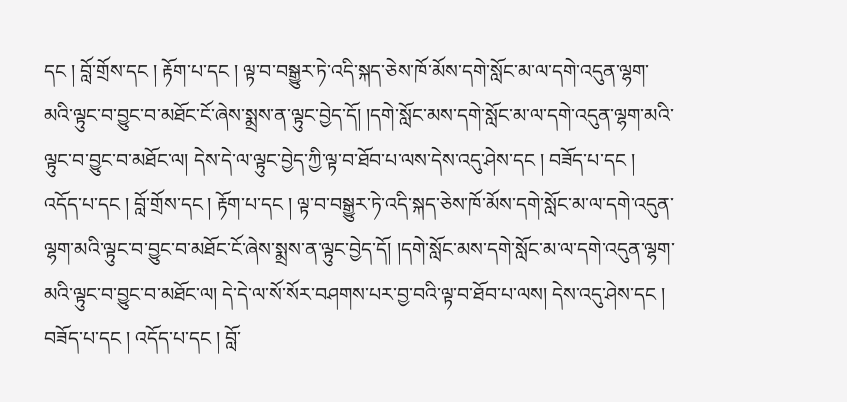དང ། བློ་གྲོས་དང ། རྟོག་པ་དང ། ལྟ་བ་བསྒྱུར་ཏེ་འདི་སྐད་ཅེས་ཁོ་མོས་དགེ་སློང་མ་ལ་དགེ་འདུན་ལྷག་མའི་ལྟུང་བ་བྱུང་བ་མཐོང་ངོ་ཞེས་སྨྲས་ན་ལྟུང་བྱེད་དོ། །དགེ་སློང་མས་དགེ་སློང་མ་ལ་དགེ་འདུན་ལྷག་མའི་ལྟུང་བ་བྱུང་བ་མཐོང་ལ། དེས་དེ་ལ་ལྟུང་བྱེད་ཀྱི་ལྟ་བ་ཐོབ་པ་ལས་དེས་འདུ་ཤེས་དང ། བཟོད་པ་དང ། འདོད་པ་དང ། བློ་གྲོས་དང ། རྟོག་པ་དང ། ལྟ་བ་བསྒྱུར་ཏེ་འདི་སྐད་ཅེས་ཁོ་མོས་དགེ་སློང་མ་ལ་དགེ་འདུན་ལྷག་མའི་ལྟུང་བ་བྱུང་བ་མཐོང་ངོ་ཞེས་སྨྲས་ན་ལྟུང་བྱེད་དོ། །དགེ་སློང་མས་དགེ་སློང་མ་ལ་དགེ་འདུན་ལྷག་མའི་ལྟུང་བ་བྱུང་བ་མཐོང་ལ། དེ་དེ་ལ་སོ་སོར་བཤགས་པར་བྱ་བའི་ལྟ་བ་ཐོབ་པ་ལས། དེས་འདུ་ཤེས་དང ། བཟོད་པ་དང ། འདོད་པ་དང ། བློ་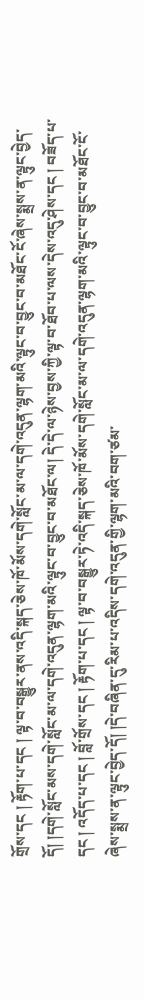གྲོས་དང ། རྟོག་པ་དང ། ལྟ་བ་བསྒྱུར་ནས་འདི་སྐད་ཅེས་ཁོ་མོས་དགེ་སློང་མ་ལ་དགེ་འདུན་ལྷག་མའི་ལྟུང་བ་བྱུང་བ་མཐོང་ངོ་ཞེས་སྨྲས་ན་ལྟུང་བྱེད་དོ། །དགེ་སློང་མས་དགེ་སློང་མ་ལ་དགེ་འདུན་ལྷག་མའི་ལྟུང་བ་བྱུང་བ་མཐོང་ལ། དེ་དེ་ལ་ཉེས་བྱས་ཀྱི་ལྟ་བ་ཐོབ་པ་ལས་དེས་འདུ་ཤེས་དང ། བཟོད་པ་དང ། འདོད་པ་དང ། བློ་གྲོས་དང ། རྟོག་པ་དང ། ལྟ་བ་བསྒྱུར་ཏེ་འདི་སྐད་ཅེས་ཁོ་མོས་དགེ་སློང་མ་ལ་དགེ་འདུན་ལྷག་མའི་ལྟུང་བ་བྱུང་བ་མཐོང་ངོ་ཞེས་སྨྲས་ན་ལྟུང་བྱེད་དོ། །དེ་བཞིན་དུ་རིམ་པ་འདིས་དགེ་འདུན་གྱི་ལྷག་མའི་བག་ཙམ་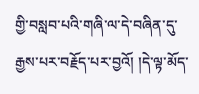གྱི་བསླབ་པའི་གཞི་ལ་དེ་བཞིན་དུ་རྒྱས་པར་བརྗོད་པར་བྱའོ། །དེ་ལྟ་མོད་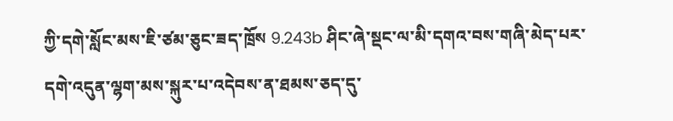ཀྱི་དགེ་སློང་མས་ཇི་ཙམ་ཅུང་ཟད་ཁྲོས 9.243b ཤིང་ཞེ་སྡང་ལ་མི་དགའ་བས་གཞི་མེད་པར་དགེ་འདུན་ལྷག་མས་སྐུར་པ་འདེབས་ན་ཐམས་ཅད་དུ་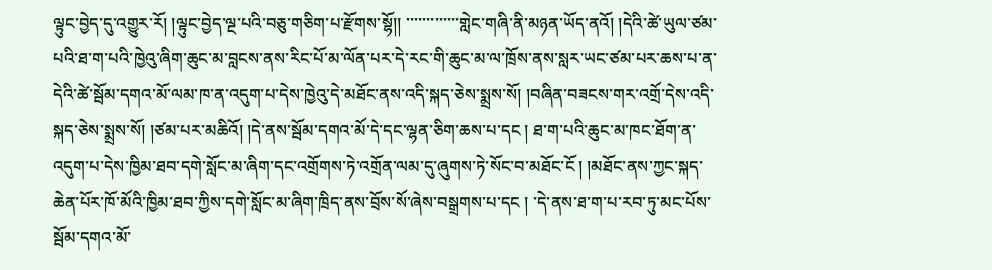ལྟུང་བྱེད་དུ་འགྱུར་རོ། །ལྟུང་བྱེད་ལྔ་པའི་བཅུ་གཅིག་པ་རྫོགས་སྷོ།། ་་་་་་་་་་་་་གླེང་གཞི་ནི་མཉན་ཡོད་ནའོ། །དེའི་ཚེ་ཡུལ་ཙམ་པའི་ཐ་ག་པའི་ཁྱེའུ་ཞིག་ཆུང་མ་བླངས་ནས་རིང་པོ་མ་ལོན་པར་དེ་རང་གི་ཆུང་མ་ལ་ཁྲོས་ནས་སླར་ཡང་ཙམ་པར་ཆས་པ་ན་དེའི་ཚེ་སྦོམ་དགའ་མོ་ལམ་ཁ་ན་འདུག་པ་དེས་ཁྱེའུ་དེ་མཐོང་ནས་འདི་སྐད་ཅེས་སྨྲས་སོ། །བཞིན་བཟངས་གར་འགྲོ་དེས་འདི་སྐད་ཅེས་སྨྲས་སོ། །ཙམ་པར་མཆིའོ། །དེ་ནས་སྦོམ་དགའ་མོ་དེ་དང་ལྷན་ཅིག་ཆས་པ་དང ། ཐ་ག་པའི་ཆུང་མ་ཁང་ཐོག་ན་འདུག་པ་དེས་ཁྱིམ་ཐབ་དགེ་སློང་མ་ཞིག་དང་འགྲོགས་ཏེ་འགྲོན་ལམ་དུ་ཞུགས་ཏེ་སོང་བ་མཐོང་ངོ ། །མཐོང་ནས་ཀྱང་སྐད་ཆེན་པོར་ཁོ་མོའི་ཁྱིམ་ཐབ་ཀྱིས་དགེ་སློང་མ་ཞིག་ཁྲིད་ནས་བྲོས་སོ་ཞེས་བསྒྲགས་པ་དང ། ་དེ་ནས་ཐ་ག་པ་རབ་ཏུ་མང་པོས་སྦོམ་དགའ་མོ་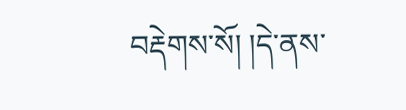བརྡེགས་སོ། །དེ་ནས་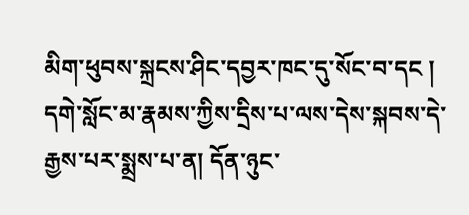མིག་ཕུབས་སྐྲངས་ཤིང་དབྱར་ཁང་དུ་སོང་བ་དང ། དགེ་སློང་མ་རྣམས་ཀྱིས་དྲིས་པ་ལས་དེས་སྐབས་དེ་རྒྱས་པར་སྨྲས་པ་ན། དོན་ཉུང་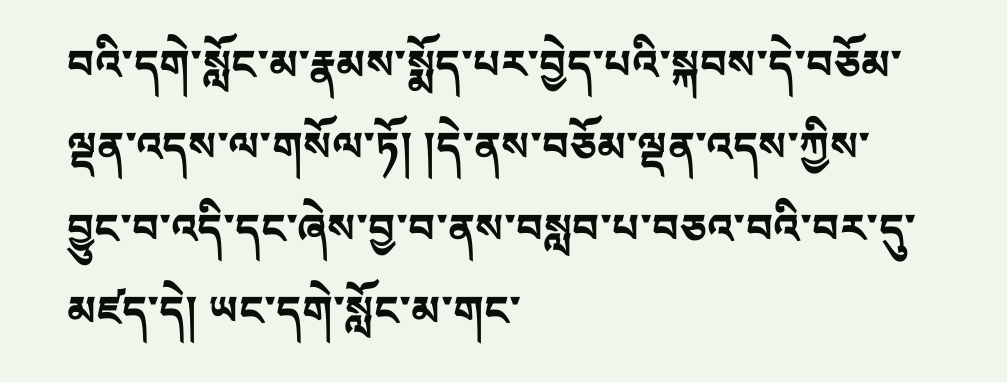བའི་དགེ་སློང་མ་རྣམས་སྨོད་པར་བྱེད་པའི་སྐབས་དེ་བཅོམ་ལྡན་འདས་ལ་གསོལ་ཏོ། །དེ་ནས་བཅོམ་ལྡན་འདས་ཀྱིས་བྱུང་བ་འདི་དང་ཞེས་བྱ་བ་ནས་བསླབ་པ་བཅའ་བའི་བར་དུ་མཛད་དེ། ཡང་དགེ་སློང་མ་གང་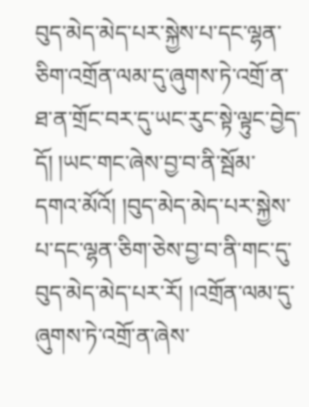བུད་མེད་མེད་པར་སྐྱེས་པ་དང་ལྷན་ཅིག་འགྲོན་ལམ་དུ་ཞུགས་ཏེ་འགྲོ་ན་ཐ་ན་གྲོང་བར་དུ་ཡང་རུང་སྟེ་ལྟུང་བྱེད་དོ། །ཡང་གང་ཞེས་བྱ་བ་ནི་སྦོམ་དགའ་མོའོ། །བུད་མེད་མེད་པར་སྐྱེས་པ་དང་ལྷན་ཅིག་ཅེས་བྱ་བ་ནི་གང་དུ་བུད་མེད་མེད་པར་རོ། །འགྲོན་ལམ་དུ་ཞུགས་ཏེ་འགྲོ་ན་ཞེས་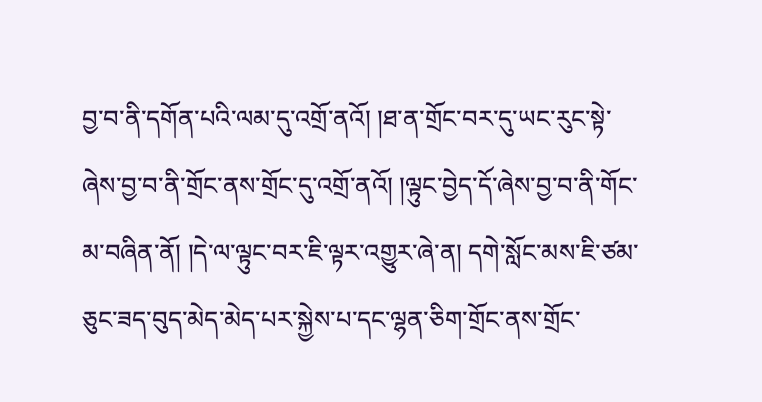བྱ་བ་ནི་དགོན་པའི་ལམ་དུ་འགྲོ་ནའོ། །ཐ་ན་གྲོང་བར་དུ་ཡང་རུང་སྟེ་ཞེས་བྱ་བ་ནི་གྲོང་ནས་གྲོང་དུ་འགྲོ་ནའོ། །ལྟུང་བྱེད་དོ་ཞེས་བྱ་བ་ནི་གོང་མ་བཞིན་ནོ། །དེ་ལ་ལྟུང་བར་ཇི་ལྟར་འགྱུར་ཞེ་ན། དགེ་སློང་མས་ཇི་ཙམ་ཅུང་ཟད་བུད་མེད་མེད་པར་སྐྱེས་པ་དང་ལྷན་ཅིག་གྲོང་ནས་གྲོང་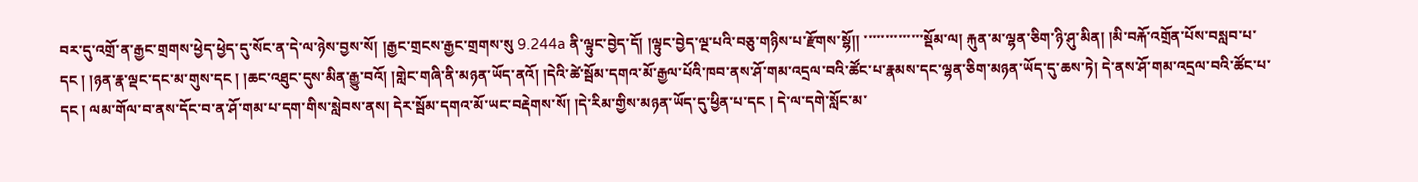བར་དུ་འགྲོ་ན་རྒྱང་གྲགས་ཕྱེད་ཕྱེད་དུ་སོང་ན་དེ་ལ་ཉེས་བྱས་སོ། །རྒྱང་གྲངས་རྒྱང་གྲགས་སུ 9.244a ནི་ལྟུང་བྱེད་དོ། །ལྟུང་བྱེད་ལྔ་པའི་བཅུ་གཉིས་པ་རྫོགས་སྷོ།། ་་་་་་་་་་་་་་སྡོམ་ལ། རྐུན་མ་ལྷན་ཅིག་ཉི་ཤུ་མིན། །མི་བརྐོ་འགྲོན་པོས་བསླབ་པ་དང ། །ཉན་རྣ་ལྡང་དང་མ་གུས་དང ། །ཆང་འཐུང་དུས་མིན་རྒྱུ་བའོ། །གླེང་གཞི་ནི་མཉན་ཡོད་ནའོ། །དེའི་ཚེ་སྦོམ་དགའ་མོ་རྒྱལ་པོའི་ཁབ་ནས་ཤོ་གམ་འདྲལ་བའི་ཚོང་པ་རྣམས་དང་ལྷན་ཅིག་མཉན་ཡོད་དུ་ཆས་ཏེ། དེ་ནས་ཤོ་གམ་འདྲལ་བའི་ཚོང་པ་དང ། ལམ་གོལ་བ་ནས་དོང་བ་ན་ཤོ་གམ་པ་དག་གིས་སླེབས་ནས། དེར་སྦོམ་དགའ་མོ་ཡང་བརྡེགས་སོ། །དེ་རིམ་གྱིས་མཉན་ཡོད་དུ་ཕྱིན་པ་དང ། དེ་ལ་དགེ་སློང་མ་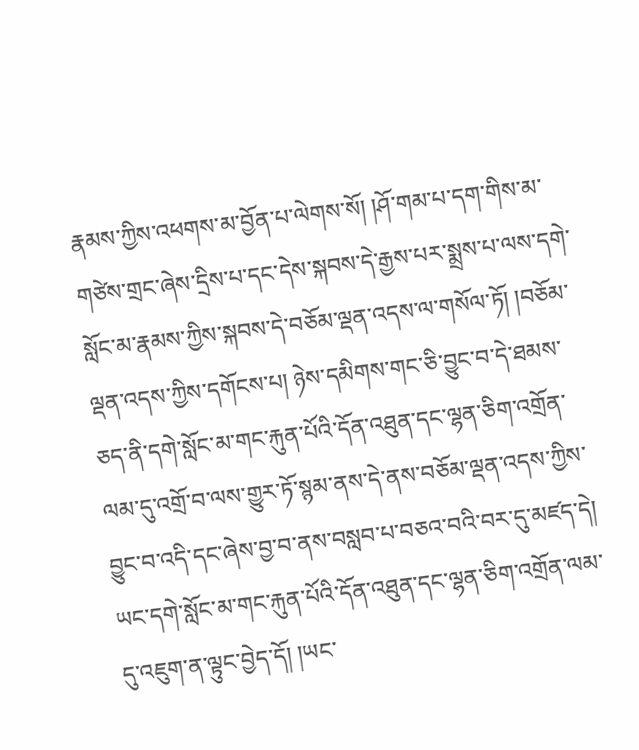རྣམས་ཀྱིས་འཕགས་མ་བྱོན་པ་ལེགས་སོ། །ཤོ་གམ་པ་དག་གིས་མ་གཙེས་གྲང་ཞེས་དྲིས་པ་དང་དེས་སྐབས་དེ་རྒྱས་པར་སྨྲས་པ་ལས་དགེ་སློང་མ་རྣམས་ཀྱིས་སྐབས་དེ་བཅོམ་ལྡན་འདས་ལ་གསོལ་ཏོ། །བཅོམ་ལྡན་འདས་ཀྱིས་དགོངས་པ། ཉེས་དམིགས་གང་ཅི་བྱུང་བ་དེ་ཐམས་ཅད་ནི་དགེ་སློང་མ་གང་རྐུན་པོའི་དོན་འཐུན་དང་ལྷན་ཅིག་འགྲོན་ལམ་དུ་འགྲོ་བ་ལས་གྱུར་ཏོ་སྙམ་ནས་དེ་ནས་བཅོམ་ལྡན་འདས་ཀྱིས་བྱུང་བ་འདི་དང་ཞེས་བྱ་བ་ནས་བསླབ་པ་བཅའ་བའི་བར་དུ་མཛད་དེ། ཡང་དགེ་སློང་མ་གང་རྐུན་པོའི་དོན་འཐུན་དང་ལྷན་ཅིག་འགྲོན་ལམ་དུ་འཇུག་ན་ལྟུང་བྱེད་དོ། །ཡང་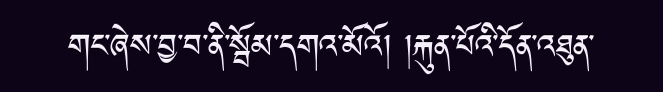གང་ཞེས་བྱ་བ་ནི་སྦོམ་དགའ་མོའོ། །རྐུན་པོའི་དོན་འཐུན་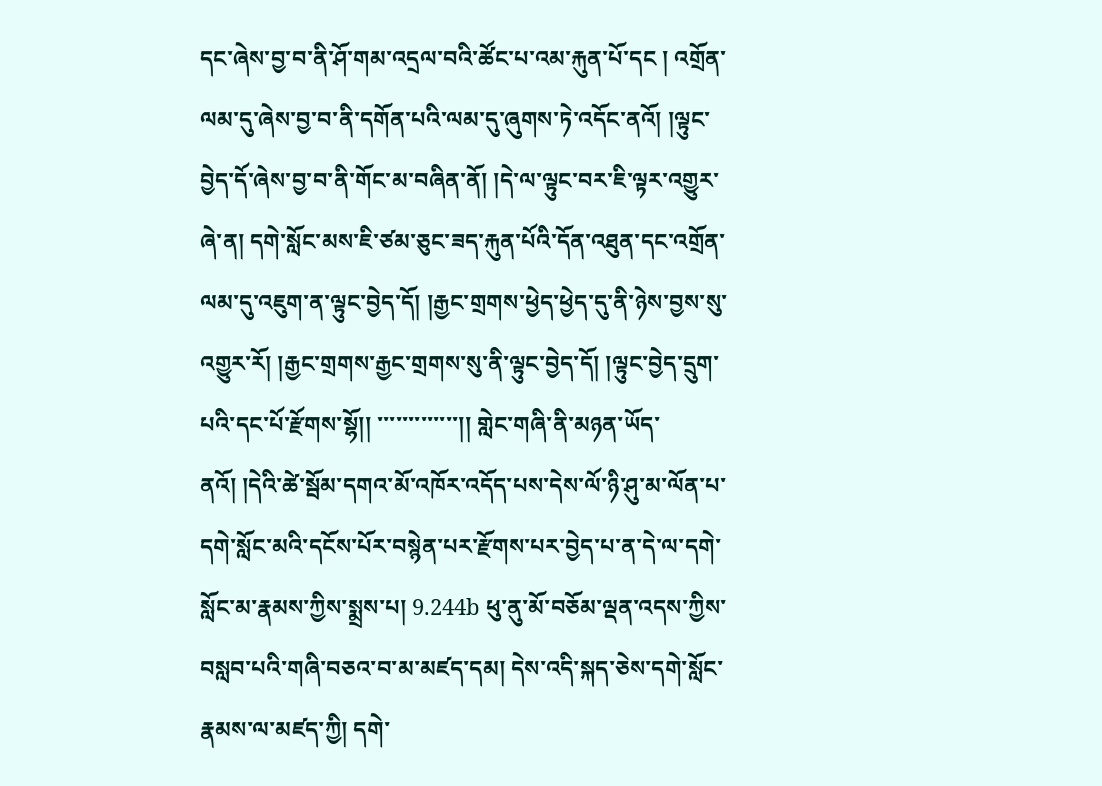དང་ཞེས་བྱ་བ་ནི་ཤོ་གམ་འདྲལ་བའི་ཚོང་པ་འམ་རྐུན་པོ་དང ། འགྲོན་ལམ་དུ་ཞེས་བྱ་བ་ནི་དགོན་པའི་ལམ་དུ་ཞུགས་ཏེ་འདོང་ནའོ། །ལྟུང་བྱེད་དོ་ཞེས་བྱ་བ་ནི་གོང་མ་བཞིན་ནོ། །དེ་ལ་ལྟུང་བར་ཇི་ལྟར་འགྱུར་ཞེ་ན། དགེ་སློང་མས་ཇི་ཙམ་ཅུང་ཟད་རྐུན་པོའི་དོན་འཐུན་དང་འགྲོན་ལམ་དུ་འཇུག་ན་ལྟུང་བྱེད་དོ། །རྒྱང་གྲགས་ཕྱེད་ཕྱེད་དུ་ནི་ཉེས་བྱས་སུ་འགྱུར་རོ། །རྒྱང་གྲགས་རྒྱང་གྲགས་སུ་ནི་ལྟུང་བྱེད་དོ། །ལྟུང་བྱེད་དྲུག་པའི་དང་པོ་རྫོགས་སྷོ།། ་་་་་་་་་་་་་།། གླེང་གཞི་ནི་མཉན་ཡོད་ནའོ། །དེའི་ཚེ་སྦོམ་དགའ་མོ་འཁོར་འདོད་པས་དེས་ལོ་ཉི་ཤུ་མ་ལོན་པ་དགེ་སློང་མའི་དངོས་པོར་བསྙེན་པར་རྫོགས་པར་བྱེད་པ་ན་དེ་ལ་དགེ་སློང་མ་རྣམས་ཀྱིས་སྨྲས་པ། 9.244b ཕུ་ནུ་མོ་བཅོམ་ལྡན་འདས་ཀྱིས་བསླབ་པའི་གཞི་བཅའ་བ་མ་མཛད་དམ། དེས་འདི་སྐད་ཅེས་དགེ་སློང་རྣམས་ལ་མཛད་ཀྱི། དགེ་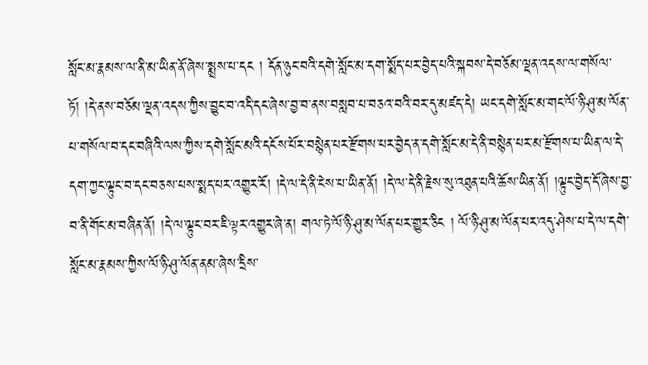སློང་མ་རྣམས་ལ་ནི་མ་ཡིན་ནོ་ཞེས་སྨྲས་པ་དང ། དོན་ཉུང་བའི་དགེ་སློང་མ་དག་སྨོད་པར་བྱེད་པའི་སྐབས་དེ་བཅོམ་ལྡན་འདས་ལ་གསོལ་ཏོ། །དེ་ནས་བཅོམ་ལྡན་འདས་ཀྱིས་བྱུང་བ་འདི་དང་ཞེས་བྱ་བ་ནས་བསླབ་པ་བཅའ་བའི་བར་དུ་མཛད་དེ། ཡང་དགེ་སློང་མ་གང་ལོ་ཉི་ཤུ་མ་ལོན་པ་གསོལ་བ་དང་བཞིའི་ལས་ཀྱིས་དགེ་སློང་མའི་དངོས་པོར་བསྙེན་པར་རྫོགས་པར་བྱེད་ན་དགེ་སློང་མ་དེ་ནི་བསྙེན་པར་མ་རྫོགས་པ་ཡིན་ལ་དེ་དག་ཀྱང་ལྟུང་བ་དང་བཅས་པས་སྨད་པར་འགྱུར་རོ། །དེ་ལ་དེ་ནི་ངེས་པ་ཡིན་ནོ། །དེ་ལ་དེ་ནི་རྗེས་སུ་འཐུན་པའི་ཆོས་ཡིན་ནོ། །ལྟུང་བྱེད་དོ་ཞེས་བྱ་བ་ནི་གོང་མ་བཞིན་ནོ། །དེ་ལ་ལྟུང་བར་ཇི་ལྟར་འགྱུར་ཞེ་ན། གལ་ཏེ་ལོ་ཉི་ཤུ་མ་ལོན་པར་གྱུར་ཅིང ། ལོ་ཉི་ཤུ་མ་ལོན་པར་འདུ་ཤེས་པ་དེ་ལ་དགེ་སློང་མ་རྣམས་ཀྱིས་ལོ་ཉི་ཤུ་ལོན་ནམ་ཞེས་དྲིས་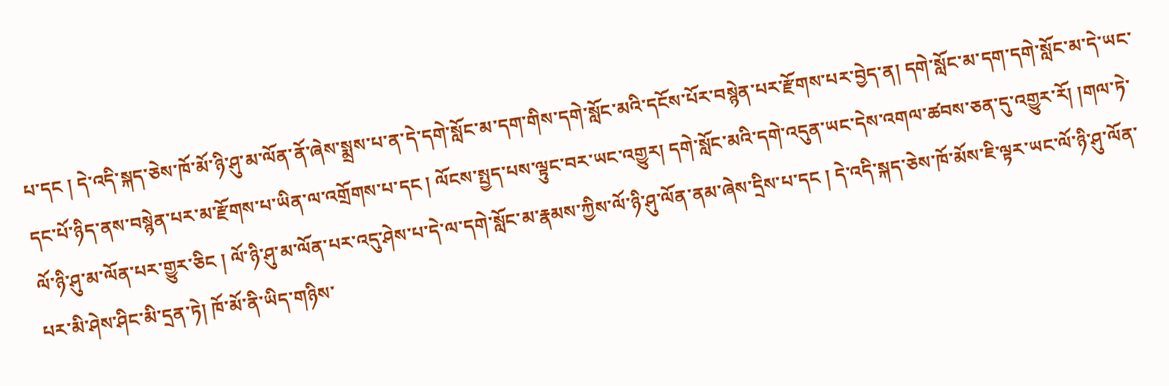པ་དང ། དེ་འདི་སྐད་ཅེས་ཁོ་མོ་ཉི་ཤུ་མ་ལོན་ནོ་ཞེས་སྨྲས་པ་ན་དེ་དགེ་སློང་མ་དག་གིས་དགེ་སློང་མའི་དངོས་པོར་བསྙེན་པར་རྫོགས་པར་བྱེད་ན། དགེ་སློང་མ་དག་དགེ་སློང་མ་དེ་ཡང་དང་པོ་ཉིད་ནས་བསྙེན་པར་མ་རྫོགས་པ་ཡིན་ལ་འགྲོགས་པ་དང ། ལོངས་སྤྱད་པས་ལྟུང་བར་ཡང་འགྱུར། དགེ་སློང་མའི་དགེ་འདུན་ཡང་དེས་འགལ་ཚབས་ཅན་དུ་འགྱུར་རོ། །གལ་ཏེ་ལོ་ཉི་ཤུ་མ་ལོན་པར་གྱུར་ཅིང ། ལོ་ཉི་ཤུ་མ་ལོན་པར་འདུ་ཤེས་པ་དེ་ལ་དགེ་སློང་མ་རྣམས་ཀྱིས་ལོ་ཉི་ཤུ་ལོན་ནམ་ཞེས་དྲིས་པ་དང ། དེ་འདི་སྐད་ཅེས་ཁོ་མོས་ཇི་ལྟར་ཡང་ལོ་ཉི་ཤུ་ལོན་པར་མི་ཤེས་ཤིང་མི་དྲན་ཏེ། ཁོ་མོ་ནི་ཡིད་གཉིས་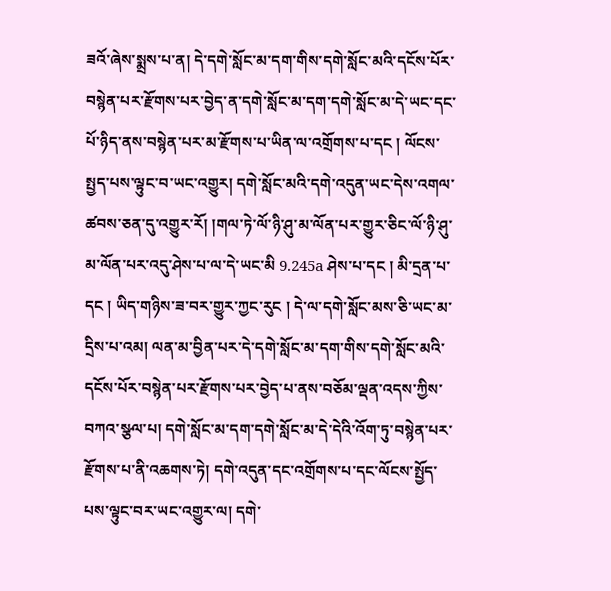ཟའོ་ཞེས་སྨྲས་པ་ན། དེ་དགེ་སློང་མ་དག་གིས་དགེ་སློང་མའི་དངོས་པོར་བསྙེན་པར་རྫོགས་པར་བྱེད་ན་དགེ་སློང་མ་དག་དགེ་སློང་མ་དེ་ཡང་དང་པོ་ཉིད་ནས་བསྙེན་པར་མ་རྫོགས་པ་ཡིན་ལ་འགྲོགས་པ་དང ། ལོངས་སྤྱད་པས་ལྟུང་བ་ཡང་འགྱུར། དགེ་སློང་མའི་དགེ་འདུན་ཡང་དེས་འགལ་ཚབས་ཅན་དུ་འགྱུར་རོ། །གལ་ཏེ་ལོ་ཉི་ཤུ་མ་ལོན་པར་གྱུར་ཅིང་ལོ་ཉི་ཤུ་མ་ལོན་པར་འདུ་ཤེས་པ་ལ་དེ་ཡང་མི 9.245a ཤེས་པ་དང ། མི་དྲན་པ་དང ། ཡིད་གཉིས་ཟ་བར་གྱུར་ཀྱང་རུང ། དེ་ལ་དགེ་སློང་མས་ཅི་ཡང་མ་དྲིས་པ་འམ། ལན་མ་བྱིན་པར་དེ་དགེ་སློང་མ་དག་གིས་དགེ་སློང་མའི་དངོས་པོར་བསྙེན་པར་རྫོགས་པར་བྱེད་པ་ནས་བཅོམ་ལྡན་འདས་ཀྱིས་བཀའ་སྩལ་པ། དགེ་སློང་མ་དག་དགེ་སློང་མ་དེ་དེའི་འོག་ཏུ་བསྙེན་པར་རྫོགས་པ་ནི་འཆགས་ཏེ། དགེ་འདུན་དང་འགྲོགས་པ་དང་ལོངས་སྤྱོད་པས་ལྟུང་བར་ཡང་འགྱུར་ལ། དགེ་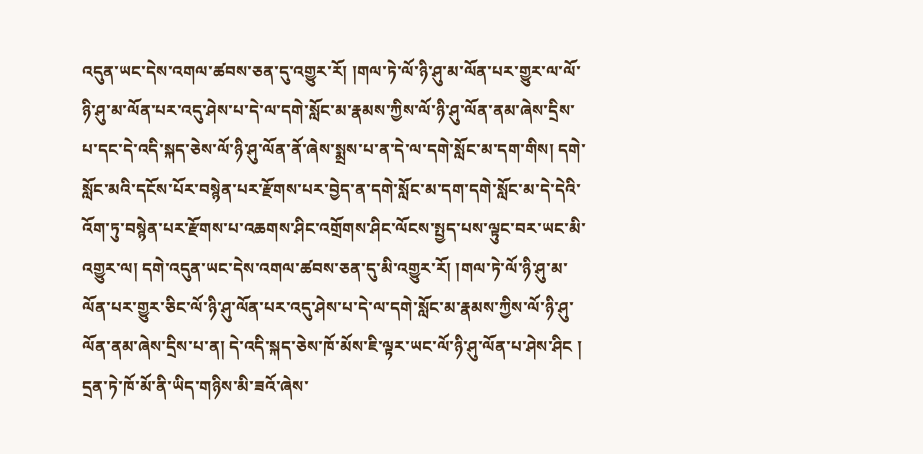འདུན་ཡང་དེས་འགལ་ཚབས་ཅན་དུ་འགྱུར་རོ། །གལ་ཏེ་ལོ་ཉི་ཤུ་མ་ལོན་པར་གྱུར་ལ་ལོ་ཉི་ཤུ་མ་ལོན་པར་འདུ་ཤེས་པ་དེ་ལ་དགེ་སློང་མ་རྣམས་ཀྱིས་ལོ་ཉི་ཤུ་ལོན་ནམ་ཞེས་དྲིས་པ་དང་དེ་འདི་སྐད་ཅེས་ལོ་ཉི་ཤུ་ལོན་ནོ་ཞེས་སྨྲས་པ་ན་དེ་ལ་དགེ་སློང་མ་དག་གིས། དགེ་སློང་མའི་དངོས་པོར་བསྙེན་པར་རྫོགས་པར་བྱེད་ན་དགེ་སློང་མ་དག་དགེ་སློང་མ་དེ་དེའི་འོག་ཏུ་བསྙེན་པར་རྫོགས་པ་འཆགས་ཤིང་འགྲོགས་ཤིང་ལོངས་སྤྱད་པས་ལྟུང་བར་ཡང་མི་འགྱུར་ལ། དགེ་འདུན་ཡང་དེས་འགལ་ཚབས་ཅན་དུ་མི་འགྱུར་རོ། །གལ་ཏེ་ལོ་ཉི་ཤུ་མ་ལོན་པར་གྱུར་ཅིང་ལོ་ཉི་ཤུ་ལོན་པར་འདུ་ཤེས་པ་དེ་ལ་དགེ་སློང་མ་རྣམས་ཀྱིས་ལོ་ཉི་ཤུ་ལོན་ནམ་ཞེས་དྲིས་པ་ན། དེ་འདི་སྐད་ཅེས་ཁོ་མོས་ཇི་ལྟར་ཡང་ལོ་ཉི་ཤུ་ལོན་པ་ཤེས་ཤིང ། དྲན་ཏེ་ཁོ་མོ་ནི་ཡིད་གཉིས་མི་ཟའོ་ཞེས་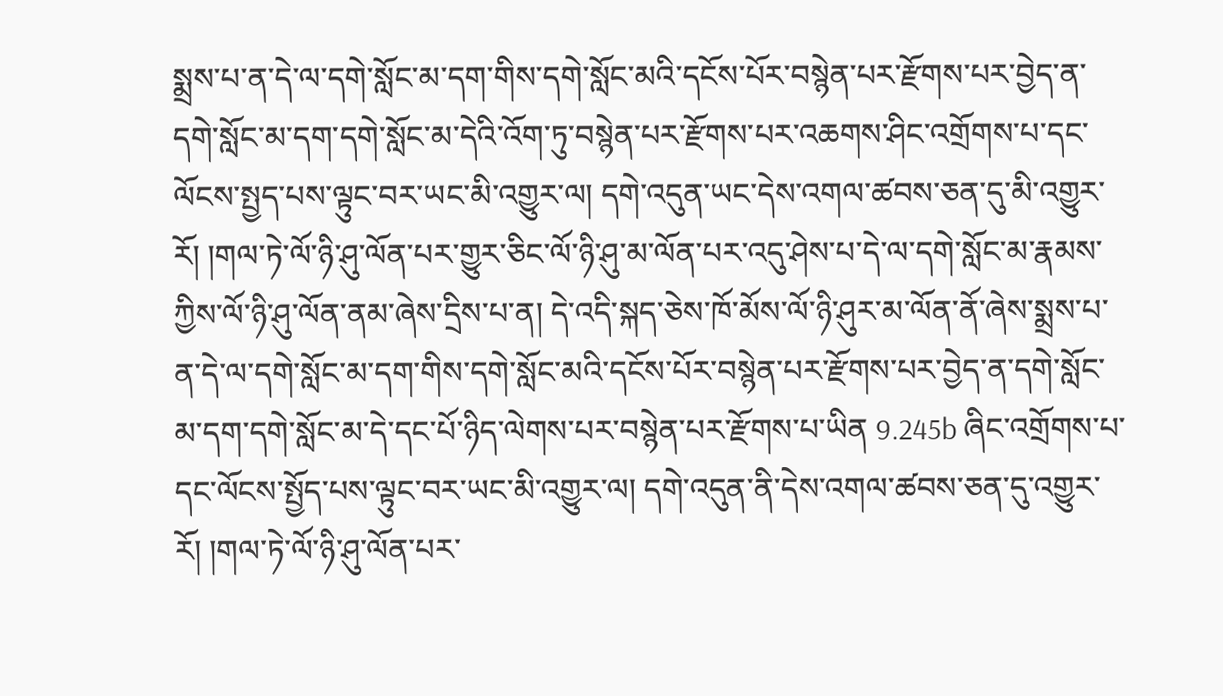སྨྲས་པ་ན་དེ་ལ་དགེ་སློང་མ་དག་གིས་དགེ་སློང་མའི་དངོས་པོར་བསྙེན་པར་རྫོགས་པར་བྱེད་ན་དགེ་སློང་མ་དག་དགེ་སློང་མ་དེའི་འོག་ཏུ་བསྙེན་པར་རྫོགས་པར་འཆགས་ཤིང་འགྲོགས་པ་དང་ལོངས་སྤྱད་པས་ལྟུང་བར་ཡང་མི་འགྱུར་ལ། དགེ་འདུན་ཡང་དེས་འགལ་ཚབས་ཅན་དུ་མི་འགྱུར་རོ། །གལ་ཏེ་ལོ་ཉི་ཤུ་ལོན་པར་གྱུར་ཅིང་ལོ་ཉི་ཤུ་མ་ལོན་པར་འདུ་ཤེས་པ་དེ་ལ་དགེ་སློང་མ་རྣམས་ཀྱིས་ལོ་ཉི་ཤུ་ལོན་ནམ་ཞེས་དྲིས་པ་ན། དེ་འདི་སྐད་ཅེས་ཁོ་མོས་ལོ་ཉི་ཤུར་མ་ལོན་ནོ་ཞེས་སྨྲས་པ་ན་དེ་ལ་དགེ་སློང་མ་དག་གིས་དགེ་སློང་མའི་དངོས་པོར་བསྙེན་པར་རྫོགས་པར་བྱེད་ན་དགེ་སློང་མ་དག་དགེ་སློང་མ་དེ་དང་པོ་ཉིད་ལེགས་པར་བསྙེན་པར་རྫོགས་པ་ཡིན 9.245b ཞིང་འགྲོགས་པ་དང་ལོངས་སྤྱོད་པས་ལྟུང་བར་ཡང་མི་འགྱུར་ལ། དགེ་འདུན་ནི་དེས་འགལ་ཚབས་ཅན་དུ་འགྱུར་རོ། །གལ་ཏེ་ལོ་ཉི་ཤུ་ལོན་པར་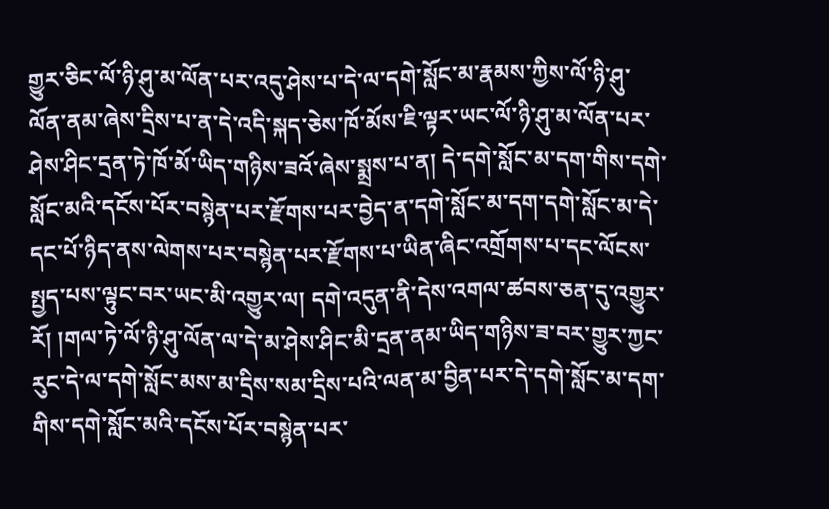གྱུར་ཅིང་ལོ་ཉི་ཤུ་མ་ལོན་པར་འདུ་ཤེས་པ་དེ་ལ་དགེ་སློང་མ་རྣམས་ཀྱིས་ལོ་ཉི་ཤུ་ལོན་ནམ་ཞེས་དྲིས་པ་ན་དེ་འདི་སྐད་ཅེས་ཁོ་མོས་ཇི་ལྟར་ཡང་ལོ་ཉི་ཤུ་མ་ལོན་པར་ཤེས་ཤིང་དྲན་ཏེ་ཁོ་མོ་ཡིད་གཉིས་ཟའོ་ཞེས་སྨྲས་པ་ན། དེ་དགེ་སློང་མ་དག་གིས་དགེ་སློང་མའི་དངོས་པོར་བསྙེན་པར་རྫོགས་པར་བྱེད་ན་དགེ་སློང་མ་དག་དགེ་སློང་མ་དེ་དང་པོ་ཉིད་ནས་ལེགས་པར་བསྙེན་པར་རྫོགས་པ་ཡིན་ཞིང་འགྲོགས་པ་དང་ལོངས་སྤྱད་པས་ལྟུང་བར་ཡང་མི་འགྱུར་ལ། དགེ་འདུན་ནི་དེས་འགལ་ཚབས་ཅན་དུ་འགྱུར་རོ། །གལ་ཏེ་ལོ་ཉི་ཤུ་ལོན་ལ་དེ་མ་ཤེས་ཤིང་མི་དྲན་ནམ་ཡིད་གཉིས་ཟ་བར་གྱུར་ཀྱང་རུང་དེ་ལ་དགེ་སློང་མས་མ་དྲིས་སམ་དྲིས་པའི་ལན་མ་བྱིན་པར་དེ་དགེ་སློང་མ་དག་གིས་དགེ་སློང་མའི་དངོས་པོར་བསྙེན་པར་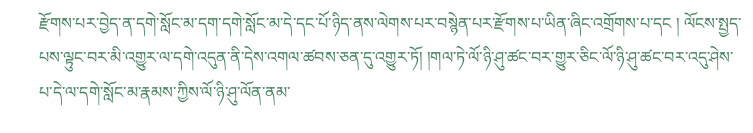རྫོགས་པར་བྱེད་ན་དགེ་སློང་མ་དག་དགེ་སློང་མ་དེ་དང་པོ་ཉིད་ནས་ལེགས་པར་བསྙེན་པར་རྫོགས་པ་ཡིན་ཞིང་འགྲོགས་པ་དང ། ལོངས་སྤྱད་པས་ལྟུང་བར་མི་འགྱུར་ལ་དགེ་འདུན་ནི་དེས་འགལ་ཚབས་ཅན་དུ་འགྱུར་ཏོ། །གལ་ཏེ་ལོ་ཉི་ཤུ་ཚང་བར་གྱུར་ཅིང་ལོ་ཉི་ཤུ་ཚང་བར་འདུ་ཤེས་པ་དེ་ལ་དགེ་སློང་མ་རྣམས་ཀྱིས་ལོ་ཉི་ཤུ་ལོན་ནམ་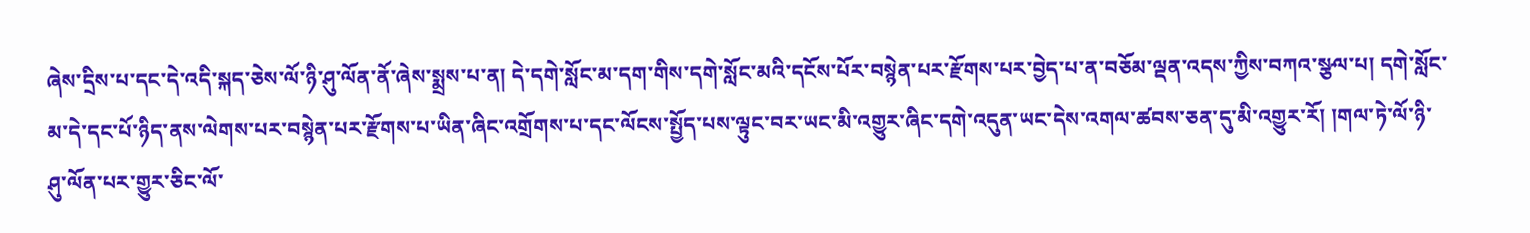ཞེས་དྲིས་པ་དང་དེ་འདི་སྐད་ཅེས་ལོ་ཉི་ཤུ་ལོན་ནོ་ཞེས་སྨྲས་པ་ན། དེ་དགེ་སློང་མ་དག་གིས་དགེ་སློང་མའི་དངོས་པོར་བསྙེན་པར་རྫོགས་པར་བྱེད་པ་ན་བཅོམ་ལྡན་འདས་ཀྱིས་བཀའ་སྩལ་པ། དགེ་སློང་མ་དེ་དང་པོ་ཉིད་ནས་ལེགས་པར་བསྙེན་པར་རྫོགས་པ་ཡིན་ཞིང་འགྲོགས་པ་དང་ལོངས་སྤྱོད་པས་ལྟུང་བར་ཡང་མི་འགྱུར་ཞིང་དགེ་འདུན་ཡང་དེས་འགལ་ཚབས་ཅན་དུ་མི་འགྱུར་རོ། །གལ་ཏེ་ལོ་ཉི་ཤུ་ལོན་པར་གྱུར་ཅིང་ལོ་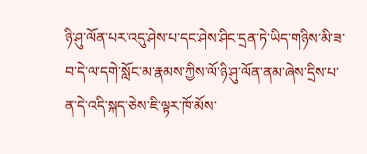ཉི་ཤུ་ལོན་པར་འདུ་ཤེས་པ་དང་ཤེས་ཤིང་དྲན་ཏེ་ཡིད་གཉིས་མི་ཟ་བ་དེ་ལ་དགེ་སློང་མ་རྣམས་ཀྱིས་ལོ་ཉི་ཤུ་ལོན་ནམ་ཞེས་དྲིས་པ་ན་དེ་འདི་སྐད་ཅེས་ཇི་ལྟར་ཁོ་མོས་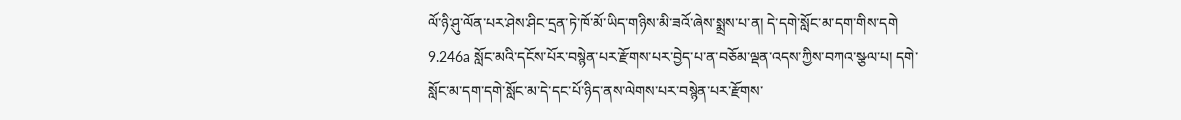ལོ་ཉི་ཤུ་ལོན་པར་ཤེས་ཤིང་དྲན་ཏེ་ཁོ་མོ་ཡིད་གཉིས་མི་ཟའོ་ཞེས་སྨྲས་པ་ན། དེ་དགེ་སློང་མ་དག་གིས་དགེ 9.246a སློང་མའི་དངོས་པོར་བསྙེན་པར་རྫོགས་པར་བྱེད་པ་ན་བཅོམ་ལྡན་འདས་ཀྱིས་བཀའ་སྩལ་པ། དགེ་སློང་མ་དག་དགེ་སློང་མ་དེ་དང་པོ་ཉིད་ནས་ལེགས་པར་བསྙེན་པར་རྫོགས་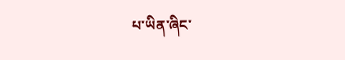པ་ཡིན་ཞིང་